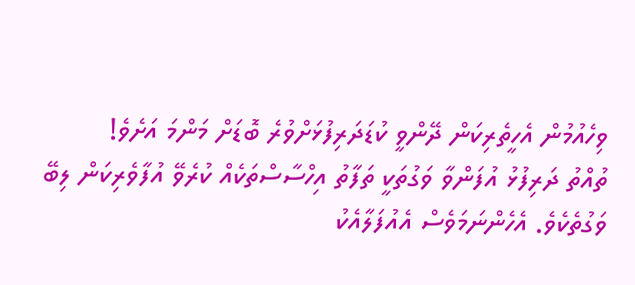ވިހެއުމުން އެހީތެރިކަން ދޭންވީ ކުޑަދަރިފުޅަށްވުރެ ބޮޑަށް މަންމަ އަށެވެ!
ތުއްތު ދަރިފުޅު އުފަންވާ ވަގުތަކީ ތަފާތު އިހްސާސްތަކެއް ކުރެވޭ އުފާވެރިކަން ލިބޭ ވަގުތެކެވެ. އެހެންނަމަވެސް އެއުފަލާއެކު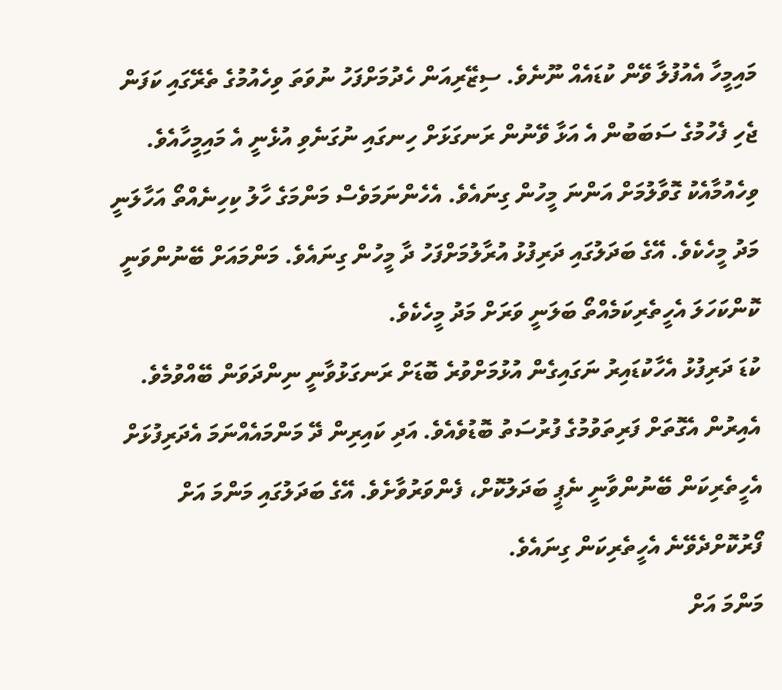މައިމީހާ އެއުފުލާ ވޭން ކުޑައެއް ނޫނެވެ. ސިޒޭރިއަން ހެދުމަށްފަހު ނުވަތަ ވިހެއުމުގެ ތެރޭގައި ކަފަން ޖެހި ފެހުމުގެ ސަބަބުން އެ އަޅާ ވޭނުން ރަނގަޅަށް ހިނގައި ނުގަނެވި އުޅެނީ އެ މައިމީހާއެވެ.
ވިހެއުމާއެކު ގޮވާލުމަށް އަންނަ މީހުން ގިނައެވެ. އެހެންނަމަވެސް މަންމަގެ ހާލު ކިހިނެއްތޯ އަހާލަނީ މަދު މީހެކެވެ. އޭގެ ބަދަލުގައި ދަރިފުޅު އުރާލުމަށްފަހު ދާ މީހުން ގިނައެވެ. މަންމައަށް ބޭނުންވަނީ ކޮންކަހަލަ އެހީތެރިކަމެއްތޯ ބަލަނީ ވަރަށް މަދު މީހެކެވެ.
ކުޑަ ދަރިފުޅު އެހާކުޑައިރު ނަގައިގެން އުޅުމަށްވުރެ ބޮޑަށް ރަނގަޅުވާނީ ނިންދަވަން ބޭއްވުމެވެ. އެއިރުން އެގޮތަށް ފަރިތަވުމުގެ ފުރުސަތު ބޮޑުވެއެވެ. އަދި ކައިރިން ދޭ މަންމައެއްނަމަ އެދަރިފުޅަށް އެހީތެރިކަން ބޭނުންވާނީ ނެޕީ ބަދަލުކޮށް، ފެންވަރުވާށެވެ. އޭގެ ބަދަލުގައި މަންމަ އަށް ފޯރުކޮށްދެވޭނެ އެހީތެރިކަން ގިނައެވެ.
މަންމަ އަށް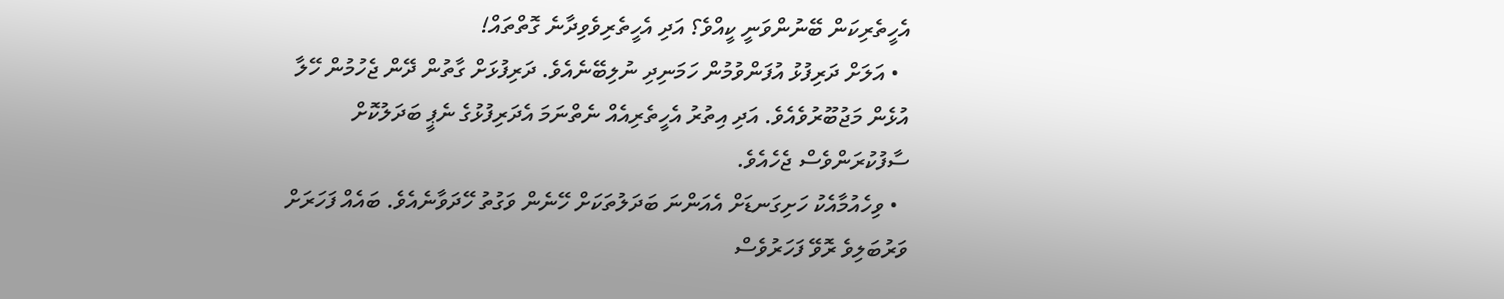އެހީތެރިކަން ބޭނުންވަނީ ކީއްވެ؟ އަދި އެހީތެރިވެވިދާނެ ގޮތްތައް!
  • އަލަށް ދަރިފުޅު އުފަންވުމުން ހަމަނިދި ނުލިބޭނެއެވެ. ދަރިފުޅަށް ގާތުން ދޭން ޖެހުމުން ހޭލާ އުޅެން މަޖުބޫރުވެއެވެ. އަދި އިތުރު އެހީތެރިއެއް ނެތްނަމަ އެދަރިފުޅުގެ ނެޕީ ބަދަލުކޮށް ސާފުކުރަންވެސް ޖެހެއެވެ.
  • ވިހެއުމާއެކު ހަށިގަނޑަށް އެއަންނަ ބަދަލުތަކަށް ހޭނެން ވަގުތު ހޭދަވާނެއެވެ. ބައެއް ފަހަރަށް ވަރުބަލިވެ ރޮވޭ ފަހަރުވެސް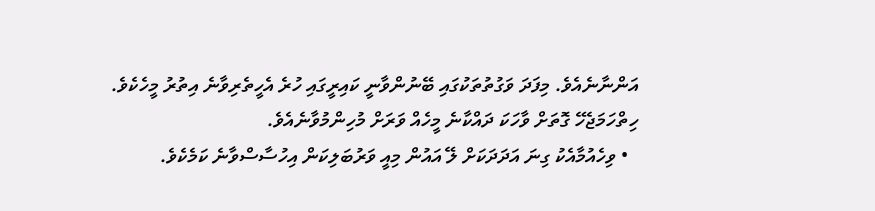އަންނާނެއެވެ. މިފަދަ ވަގުތުތަކުގައި ބޭނުންވާނީ ކައިރީގައި ހުރެ އެހީތެރިވާނެ އިތުރު މީހެކެވެ. ހިތްހަމަޖެހޭ ގޮތަށް ވާހަކަ ދައްކާނެ މީހެއް ވަރަށް މުހިންމުވާނެއެވެ.
  • ވިހެއުމާއެކު ގިނަ އަދަދަކަށް ލޭ އައުން މިއީ ވަރުބަލިކަން އިހުސާސްވާނެ ކަމެކެވެ.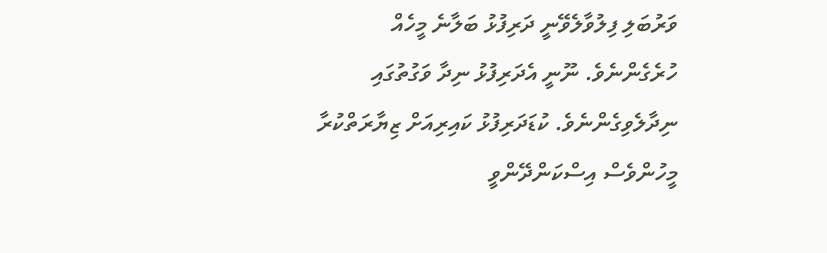ވަރުބަލި ފިލުވާލެވޭނީ ދަރިފުޅު ބަލާނެ މީހެއް ހުރެގެންނެވެ. ނޫނީ އެދަރިފުޅު ނިދާ ވަގުތުގައި ނިދާލެވިގެންނެވެ. ކުޑަދަރިފުޅު ކައިރިއަށް ޒިޔާރަތްކުރާ މީހުންވެސް އިސްކަންދޭންވީ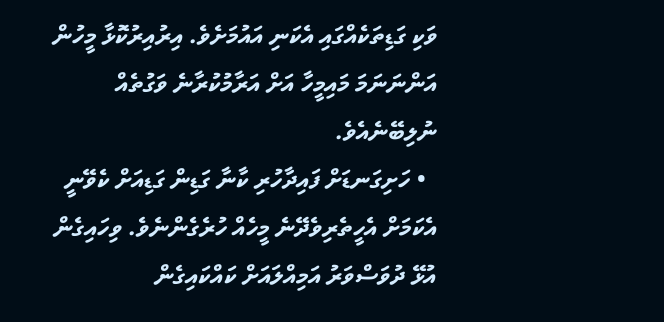ވަކި ގަޑިތަކެއްގައި އެކަނި އައުމަށެވެ. އިރުއިރުކޮޅާ މީހުން އަންނަނަމަ މައިމީހާ އަށް އަރާމުކުރާނެ ވަގުތެއް ނުލިބޭނެއެވެ.
  • ހަށިގަނޑަށް ފައިދާހުރި ކާނާ ގަޑިން ގަޑިއަށް ކެވޭނީ އެކަމަށް އެހީތެރިވެދޭނެ މީހެއް ހުރެގެންނެވެ. ވިހައިގެން އުޅޭ ދުވަސްވަރު އަމިއްލައަށް ކައްކައިގެން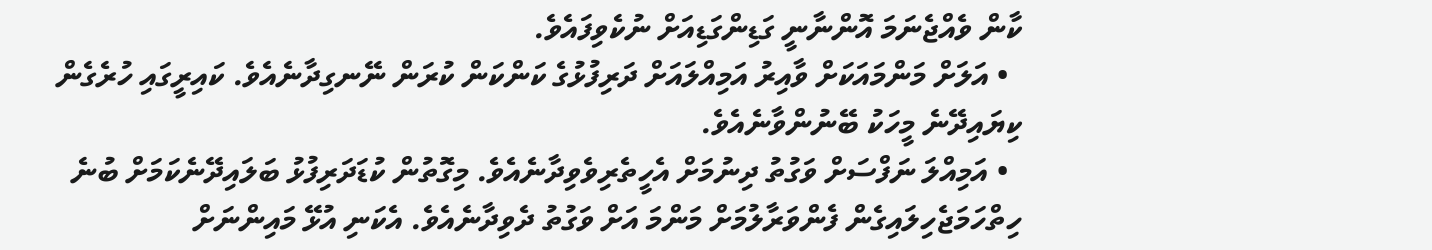ކާން ވެއްޖެނަމަ އޮންނާނީ ގަޑިންގަޑިއަށް ނުކެވިފައެވެ.
  • އަލަށް މަންމައަކަށް ވާއިރު އަމިއްލައަށް ދަރިފުޅުގެ ކަންކަން ކުރަން ނޭނގިދާނެއެވެ. ކައިރީގައި ހުރެގެން ކިޔައިދޭނެ މީހަކު ބޭނުންވާނެއެވެ.
  • އަމިއްލަ ނަފްސަށް ވަގުތު ދިނުމަށް އެހީތެރިވެވިދާނެއެވެ. މިގޮތުން ކުޑަދަރިފުޅު ބަލައިދޭނެކަމަށް ބުނެ ހިތްހަމަޖެހިލައިގެން ފެންވަރާލުމަށް މަންމަ އަށް ވަގުތު ދެވިދާނެއެވެ. އެކަނި އުޅޭ މައިންނަށް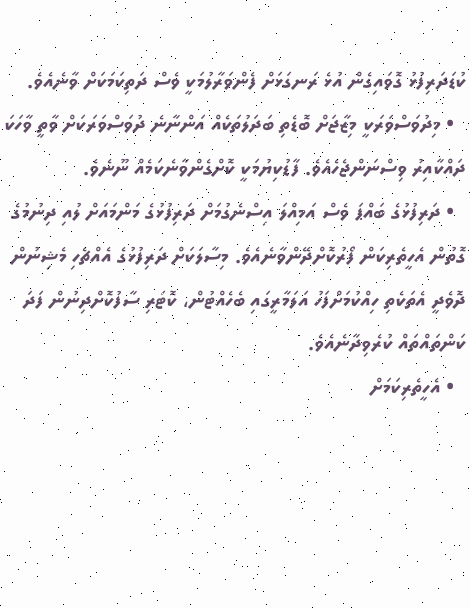ކުޑަދަރިފުޅު ގޮވައިގެން އުޅެ ރަނގަޅަށް ފެންވަރާލުމަކީ ވެސް ދަތިކަމަކަށް ވާނެއެވެ.
  • މިދުވަސްވަރަކީ މިޒާޖަށް ބޮޑެތި ބަދަލުތަކެއް އަންނާނެ ދުވަސްވަރަކަށް ވާތީ ވާހަކަ ދައްކާއިރު ވިސްނަންޖެހެއެވެ. ފާޑުކިޔުމަކީ ކޮށްގެންވާނެކަމެއް ނޫނެވެ.
  • ދަރިފުޅުގެ ބައްޕަ ވެސް އަމިއްލަ އިސްނެގުމަށް ދަރިފުޅުގެ މަންމައަށް ލުއި ދިނުމުގެ ގޮތުން އެހީތެރިކަން ފޯރުކޮށްދޭންވާނެއެވެ. މިސާލަކަށް ދަރިފުޅުގެ އެއްޗެހި މެޝިނުން ދޮވެދީ އެތަކެތި ހިއްކުމަށްފަހު އަލަމާރީގައި ބެހެއްޓުން، ކޮޓަރި ސާފުކޮށްދިނުން ފަދަ ކަންތައްތައް ކުރެވިދާނެއެވެ.
  • އެހީތެރިކަމަށް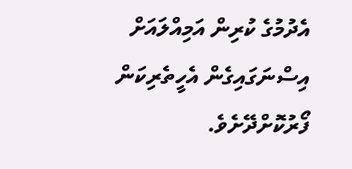އެދުމުގެ ކުރިން އަމިއްލައަށް އިސްނަގައިގެން އެހީތެރިކަން ފޯރުކޮށްދޭށެވެ.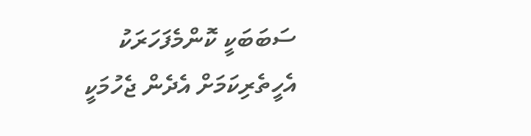ސަބަބަކީ ކޮންމެފަހަރަކު އެހީތެރިކަމަށް އެދެން ޖެހުމަކީ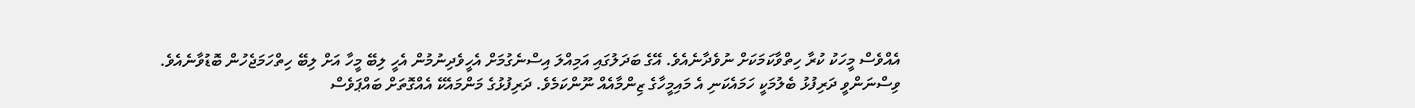އެއްވެސް މީހަކު ކުރާ ހިތްވާކަމަކަށް ނުވެދާނެއެވެ. އޭގެ ބަދަލުގައި އަމިއްލަ އިސްނެގުމަށް އެހީވެދިނުމުން އެހީ ލިބޭ މީހާ އަށް ލިބޭ ހިތްހަމަޖެހުން ބޮޑުވާނެއެވެ.
ވިސްނަންވީ ދަރިފުޅު ބެލުމަކީ ހަމައެކަނި އެ މައިމީހާގެ ޒިންމާއެއް ނޫންކަމެވެ. ދަރިފުޅުގެ މަންމައެކޭ އެއްގޮތަށް ބައްޕަވެސް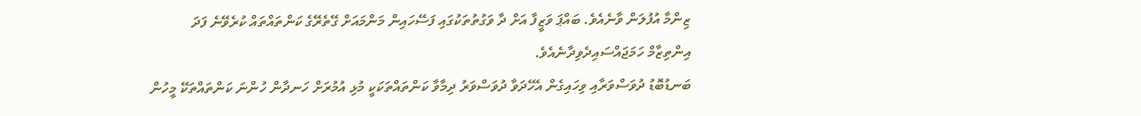ޒިންމާ އުފުލަން ވާނެއެވެ. ބައްޕަ ވަޒީފާ އަށް ދާ ވަގުތުތަކުގައި ފަސޭހައިން މަންމައަށް ގޭތެރޭގެ ކަންތައްތައް ކުރެވޭނެ ފަދަ އިންތިޒާމް ހަމަޖައްސައިދެވިދާނެއެވެ.
ބަނޑުބޮޑު ދުވަސްވަރާއި ވިހައިގެން އެހޭދަވާ ދުވަސްވަރު ދިމާވާ ކަންތައްތަކަކީ މުޅި އުމުރަށް ހަނދާން ހުންނަ ކަންތައްތަކޭ މީހުން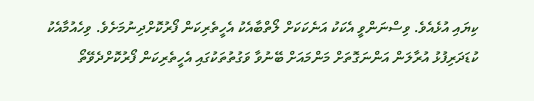ކިޔައި އުޅެއެވެ. ވިސްނަންވީ އެކަކު އަނެކަކަށް ލޯތްބާއެކު އެހީތެރިކަން ފޯރުކޮށްދިނުމަށެވެ. ވިހެއުމާއެކު ކުޑަދަރިފުޅު އުރާލަން އަންނަގޮތަށް މަންމައަށް ބޭނުވާ ވަގުތުތަކުގައި އެހީތެރިކަން ފޯރުކޮށްދެވޭތޯ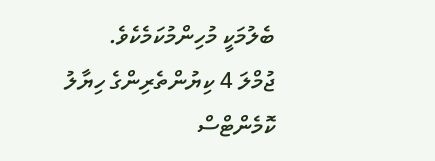ބެލުމަކީ މުހިންމުކަމެކެވެ.
ޖުމްލަ 4 ކިޔުންތެރިންގެ ހިޔާލު
ކޮމެންޓްސް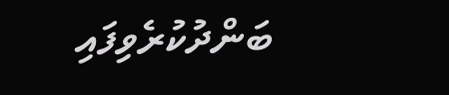ބަންދުކުރެވިފައި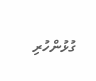ގުޅުންހުރި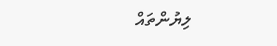ލިޔުންތައް